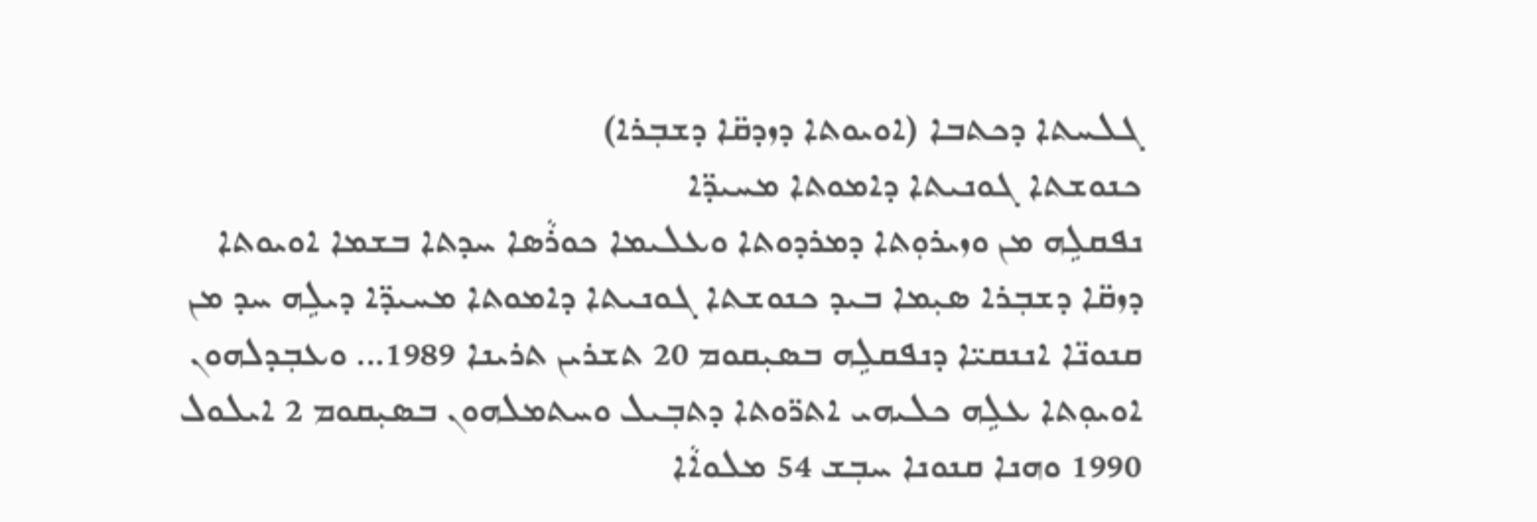ܓܠܚܬܐ ܕܟܬܒܐ (ܐܘܝܘܬܐ ܕܙܕܩ̈ܐ ܕܫܒܼܪܐ)
ܟܢܘܫܬܐ ܓܘܢܝܬܐ ܕܐܡܘܬܐ ܡܚܝܕ̈ܐ
ܢܦܩܠܹܗ ܡܢ ܘܙܝܪܘܼܬܐ ܕܡܪܕܘܬܐ ܘܥܠܝܡܐ ܟܘܪܵܣܐ ܚܕܬܐ ܒܫܡܐ ܐܘܝܘܬܐ ܕܙܩ̈ܐ ܕܫܒܼܪܐ ܣܝܼܡܐ ܒܝܕ ܟܢܘܫܬܐ ܓܘܢܝܬܐ ܕܐܡܘܬܐ ܡܚܝܕ̈ܐ ܕܝܠܹܗ ܚܕ ܡܢ ܩܢܘܢ̈ܐ ܐܢܢܩܝ̈ܐ ܕܢܦܩܠܹܗ ܒܣܝܼܩܘܡ 20 ܬܫܪܝܢ ܬܪܝܢܐ 1989... ܘܥܒܼܕܠܗܘܢ ܐܘܝܘܼܬܐ ܥܠܹܗ ܟܠܝܗܝ ܐܬܪ̈ܘܬܐ ܕܬܒܼܝܠ ܘܚܬܡܠܗܘܢ ܒܣܝܼܩܘܡ 2 ܐܝܠܘܠ 1990 ܘܗܢܐ ܩܢܘܢܐ ܚܒܼܫ 54 ܡܠܘܐܵܐ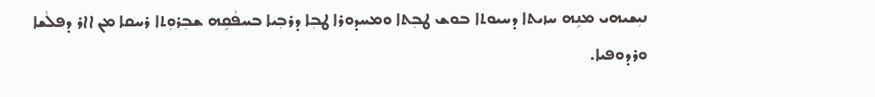ܢܝܼܫܝܗܝ ܡܢܹܗ ܚܙܝܬܐ ܕܚܝܘܬܐ ܒܘܫ ܛܒܼܬܐ ܘܡܚܕܘܪܐ ܛܒܼܐ ܕܪܒܼܝܐ ܒܚܦܵܩܹܗ ܫܒܼܪܘܼܬܐ ܪܚܩܐ ܡܢ ܐܐܪ ܕܦܠܵܫܐ ܘܪܕܘܦܝܐ.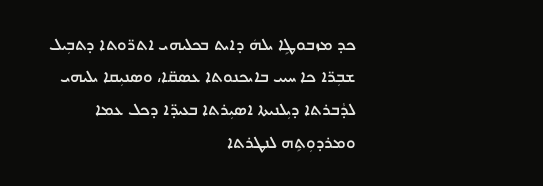ܟܕ ܡܙܒܘܛܹܐ ܝܠܗܿ ܕܐܝܬ ܒܟܠܝܗܝ ܐܬܪ̈ܘܬܐ ܕܬܒܼܝܠ ܫܒܼܪ̈ܐ ܟܐ ܚܝܝ ܒܐܝܟܢܘܬܐ ܥܣܩ̈ܐ، ܘܣܢܝܼܩܐ ܝܠܝܗܝ ܠܕܵܒܪܬܐ ܕܝܼܠܢܝܬܐ ܐܣܝܼܪܬܐ ܒܥܝܕ̈ܐ ܕܟܠ ܥܡܐ ܘܡܪܕܘܼܬܹܗ ܠܢܛܪܬܐ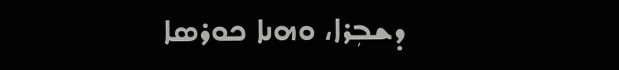ܕܫܒܼܪܐ، ܘܗܢܐ ܟܘܪܣܐ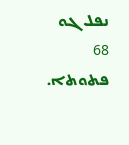ܢܦܠ ܓܘ 68 ܦܬܘܬܐ.